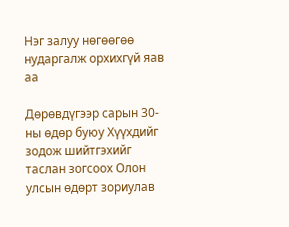Нэг залуу нөгөөгөө нударгалж орхихгүй яав аа

Дөрөвдүгээр сарын 30-ны өдөр буюу Хүүхдийг зодож шийтгэхийг таслан зогсоох Олон улсын өдөрт зориулав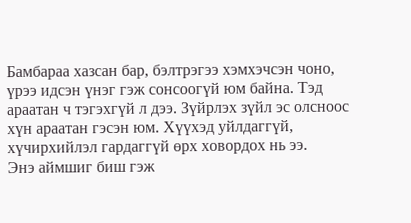Бамбараа хазсан бар, бэлтрэгээ хэмхэчсэн чоно, үрээ идсэн үнэг гэж сонсоогүй юм байна. Тэд араатан ч тэгэхгүй л дээ. Зүйрлэх зүйл эс олсноос хүн араатан гэсэн юм. Хүүхэд уйлдаггүй, хүчирхийлэл гардаггүй өрх ховордох нь ээ.
Энэ аймшиг биш гэж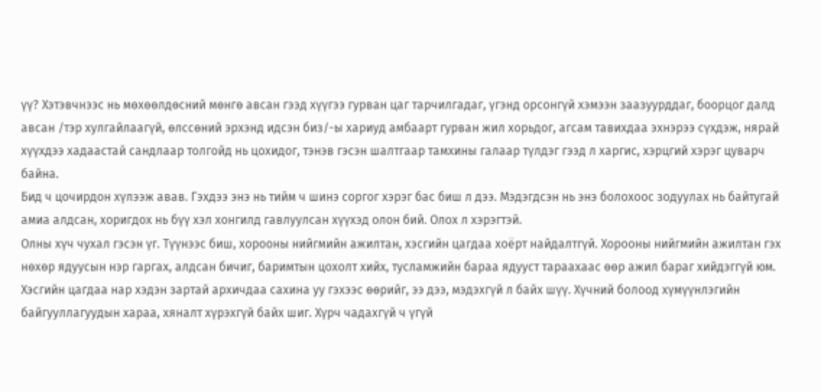үү? Хэтэвчнээс нь мөхөөлдөсний мөнгө авсан гээд хүүгээ гурван цаг тарчилгадаг, үгэнд орсонгүй хэмээн заазуурддаг, боорцог далд авсан /тэр хулгайлаагүй, өлссөний эрхэнд идсэн биз/-ы хариуд амбаарт гурван жил хорьдог, агсам тавихдаа эхнэрээ сүхдэж, нярай хүүхдээ хадаастай сандлаар толгойд нь цохидог, тэнэв гэсэн шалтгаар тамхины галаар түлдэг гээд л харгис, хэрцгий хэрэг цуварч байна.
Бид ч цочирдон хүлээж авав. Гэхдээ энэ нь тийм ч шинэ соргог хэрэг бас биш л дээ. Мэдэгдсэн нь энэ болохоос зодуулах нь байтугай амиа алдсан, хоригдох нь бүү хэл хонгилд гавлуулсан хүүхэд олон бий. Олох л хэрэгтэй.
Олны хүч чухал гэсэн үг. Түүнээс биш, хорооны нийгмийн ажилтан, хэсгийн цагдаа хоёрт найдалтгүй. Хорооны нийгмийн ажилтан гэх нөхөр ядуусын нэр гаргах, алдсан бичиг, баримтын цохолт хийх, тусламжийн бараа ядууст тараахаас өөр ажил бараг хийдэггүй юм.
Хэсгийн цагдаа нар хэдэн зартай архичдаа сахина уу гэхээс өөрийг, ээ дээ, мэдэхгүй л байх шүү. Хүчний болоод хүмүүнлэгийн байгууллагуудын хараа, хяналт хүрэхгүй байх шиг. Хүрч чадахгүй ч үгүй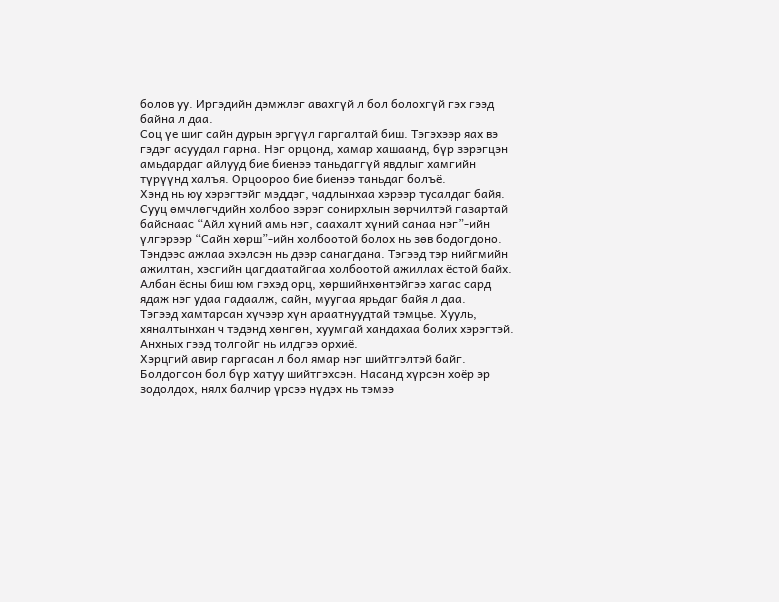болов уу. Иргэдийн дэмжлэг авахгүй л бол болохгүй гэх гээд байна л даа.
Соц үе шиг сайн дурын эргүүл гаргалтай биш. Тэгэхээр яах вэ гэдэг асуудал гарна. Нэг орцонд, хамар хашаанд, бүр зэрэгцэн амьдардаг айлууд бие биенээ таньдаггүй явдлыг хамгийн түрүүнд халъя. Орцоороо бие биенээ таньдаг болъё.
Хэнд нь юу хэрэгтэйг мэддэг, чадлынхаа хэрээр тусалдаг байя. Сууц өмчлөгчдийн холбоо зэрэг сонирхлын зөрчилтэй газартай байснаас “Айл хүний амь нэг, саахалт хүний санаа нэг”-ийн үлгэрээр “Сайн хөрш”-ийн холбоотой болох нь зөв бодогдоно.
Тэндээс ажлаа эхэлсэн нь дээр санагдана. Тэгээд тэр нийгмийн ажилтан, хэсгийн цагдаатайгаа холбоотой ажиллах ёстой байх. Албан ёсны биш юм гэхэд орц, хөршийнхөнтэйгээ хагас сард ядаж нэг удаа гадаалж, сайн, муугаа ярьдаг байя л даа.
Тэгээд хамтарсан хүчээр хүн араатнуудтай тэмцье. Хууль, хяналтынхан ч тэдэнд хөнгөн, хуумгай хандахаа болих хэрэгтэй. Анхных гээд толгойг нь илдгээ орхиё.
Хэрцгий авир гаргасан л бол ямар нэг шийтгэлтэй байг. Болдогсон бол бүр хатуу шийтгэхсэн. Насанд хүрсэн хоёр эр зодолдох, нялх балчир үрсээ нүдэх нь тэмээ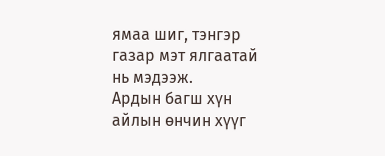ямаа шиг, тэнгэр газар мэт ялгаатай нь мэдээж.
Ардын багш хүн айлын өнчин хүүг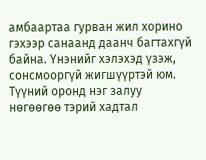амбаартаа гурван жил хорино гэхээр санаанд даанч багтахгүй байна. Үнэнийг хэлэхэд үзэж, сонсмооргүй жигшүүртэй юм. Түүний оронд нэг залуу нөгөөгөө тэрий хадтал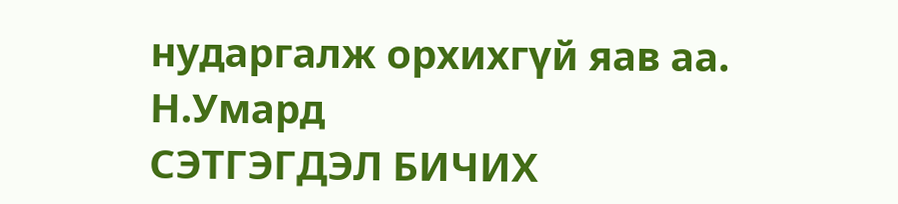нударгалж орхихгүй яав аа.
Н.Умард
СЭТГЭГДЭЛ БИЧИХ